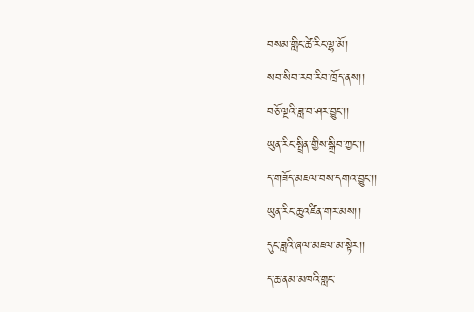བསམ་གླིང་ཚེ་རིང་ལྷ་མོ།
སབ་སིབ་རབ་རིབ་ཁྲོད་ནས།།
བཅོ་ལྔའི་ཟླ་བ་ཤར་བྱུང་།།
ཡུན་རིང་སྤྲིན་གྱིས་སྒྲིབ་ཀྱང་།།
ད་གཟོད་མཇལ་བས་དགའ་བྱུང་།།
ཡུན་རིང་ཆུ་འཛིན་གར་མས།།
དུང་ཟླའི་ཞལ་མཇལ་མ་སྟེར།།
ད་ཆ་ནམ་མཁའི་གླང་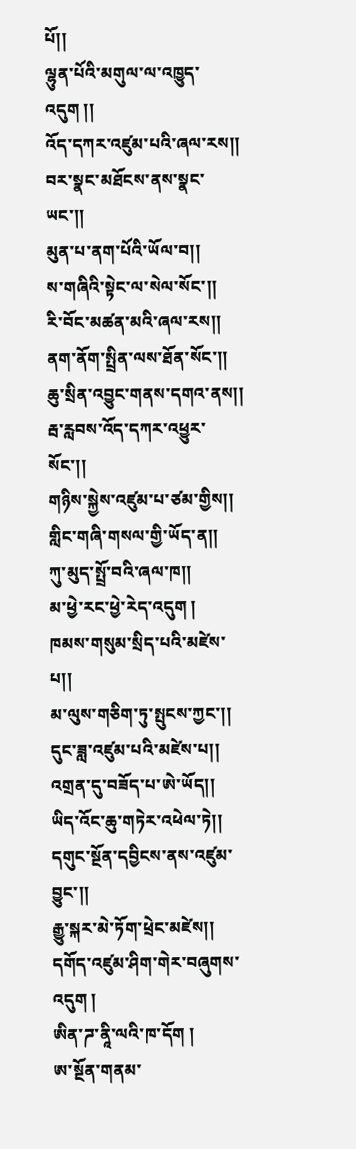པོ།།
ལྷུན་པོའི་མགུལ་ལ་འཁྱུད་འདུག །།
འོད་དཀར་འཛུམ་པའི་ཞལ་རས།།
བར་སྣང་མཐོངས་ནས་སྣང་ཡང་།།
མུན་པ་ནག་པོའི་ཡོལ་བ།།
ས་གཞིའི་སྟེང་ལ་སེལ་སོང་།།
རི་བོང་མཚན་མའི་ཞལ་རས།།
ནག་ནོག་སྤྲིན་ལས་ཐོན་སོང་།།
ཆུ་སྲིན་འབྱུང་གནས་དགའ་ནས།།
རྦ་རླབས་འོད་དཀར་འཕྱུར་སོང་།།
གཉིས་སྐྱེས་འཛུམ་པ་ཙམ་གྱིས།།
གླིང་གཞི་གསལ་གྱི་ཡོད་ན།།
ཀུ་མུད་སྤྲོ་བའི་ཞལ་ཁ།།
མ་ཕྱེ་རང་ཕྱེ་རེད་འདུག །
ཁམས་གསུམ་སྲིད་པའི་མཛེས་པ།།
མ་ལུས་གཅིག་ཏུ་སྤུངས་ཀྱང་།།
དུང་ཟླ་འཛུམ་པའི་མཛེས་པ།།
འགྲན་དུ་བཟོད་པ་ཨེ་ཡོད།།
ཡིད་འོང་ཆུ་གཏེར་འཕེལ་ཏེ།།
དགུང་སྔོན་དབྱིངས་ནས་འཛུམ་བྱུང་།།
རྒྱུ་སྐར་མེ་ཏོག་ཕྲེང་མཛེས།།
དགོད་འཛུམ་ཤིག་གེར་བཞུགས་འདུག །
ཨིན་ཌ་ནཱི་ལའི་ཁ་དོག །
ཨ་སྔོན་གནམ་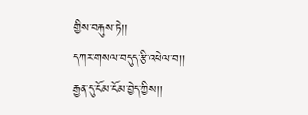གྱིས་བརྐུས་ཏེ།།
དཀར་གསལ་བདུད་རྩི་འཕེལ་བ།།
རྒྱན་དུ་ངོམ་ངོམ་བྱེད་ཀྱིས།།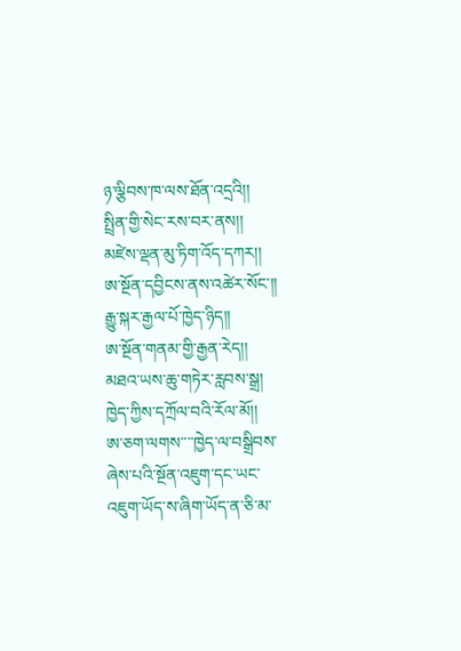ཉ་ལྕིབས་ཁ་ལས་ཐོན་འདྲའི།།
སྤྲིན་གྱི་སེང་རས་བར་ནས།།
མཛེས་ལྡན་མུ་ཏིག་འོད་དཀར།།
ཨ་སྔོན་དབྱིངས་ནས་འཚེར་སོང་།།
རྒྱུ་སྐར་རྒྱལ་པོ་ཁྱེད་ཉིད།།
ཨ་སྔོན་གནམ་གྱི་རྒྱན་རེད།།
མཐའ་ཡས་ཆུ་གཏེར་རླབས་སྒྲ།
ཁྱེད་ཀྱིས་དཀྲོལ་བའི་རོལ་མོ།།
ཨ་ཅག་ལགས་་་་ཁྱེད་ལ་བསྒྲིབས་ཞེས་པའི་སྔོན་འཇུག་དང་ཡང་འཇུག་ཡོད་ས་ཞིག་ཡོད་ན་ཅི་མ་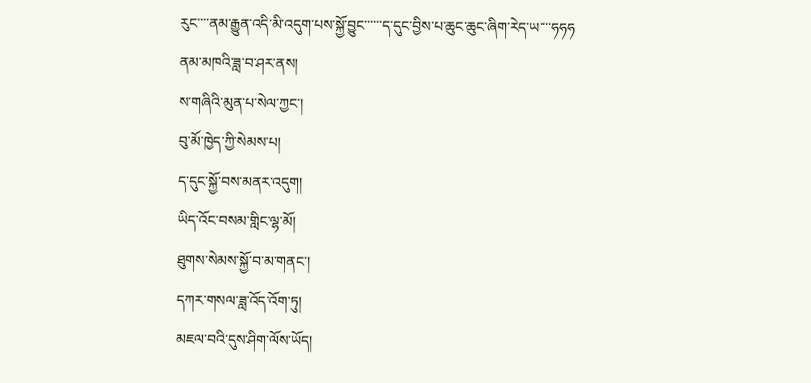རུང་་་་ནམ་རྒྱུན་འདི་མི་འདུག་པས་སྐྱོ་བྱུང་་་་་་ད་དུང་བྱིས་པ་ཆུང་ཆུང་ཞིག་རེད་ཡ་་་་ཧཧཧ
ནམ་མཁའི་ཟླ་བ་ཤར་ནས།
ས་གཞིའི་མུན་པ་སེལ་ཀྱང་།
བུ་མོ་ཁྱེད་ཀྱི་སེམས་པ།
ད་དུང་སྐྱོ་བས་མནར་འདུག།
ཡིད་འོང་བསམ་གླིང་ལྷ་མོ།
ཐུགས་སེམས་སྐྱོ་བ་མ་གནང་།
དཀར་གསལ་ཟླ་འོད་འོག་ཏུ།
མཇལ་བའི་དུས་ཤིག་ལོས་ཡོད།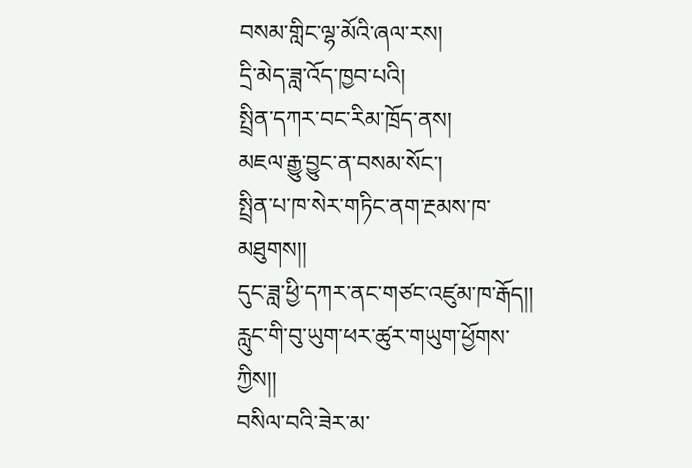བསམ་གླིང་ལྷ་མོའི་ཞལ་རས།
དྲི་མེད་ཟླ་འོད་ཁྱབ་པའི།
སྤྲིན་དཀར་བང་རིམ་ཁྲོད་ནས།
མཇལ་རྒྱུ་བྱུང་ན་བསམ་སོང་།
སྤྲིན་པ་ཁ་སེར་གཏིང་ནག་རྔམས་ཁ་མཐུགས།།
དུང་ཟླ་ཕྱི་དཀར་ནང་གཙང་འཛུམ་ཁ་རྒོད།།
རླུང་གི་བུ་ཡུག་ཕར་ཚུར་གཡུག་ཕྱོགས་ཀྱིས།།
བསིལ་བའི་ཟེར་མ་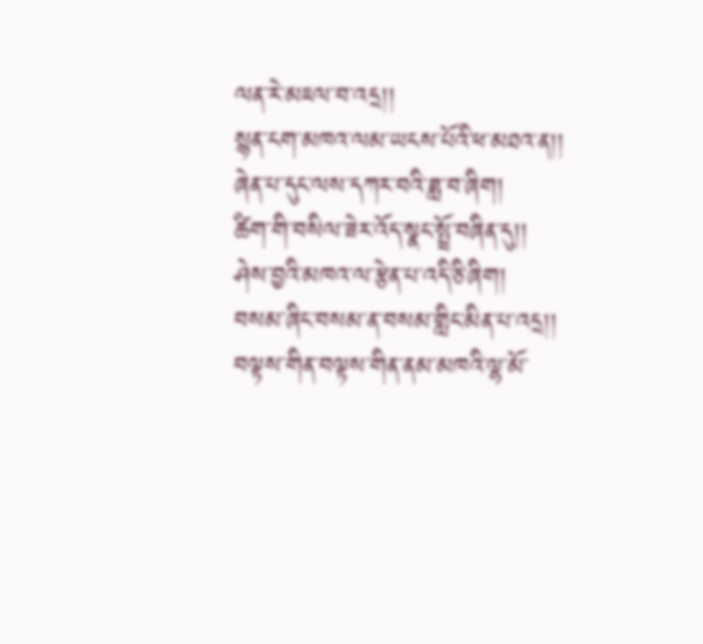ལན་རེ་མཇལ་བ་འདྲ།།
སྙན་ངག་མཁའ་ལམ་ཡངས་པོའི་ཕ་མཐའ་ན།།
ཞེན་པ་དུང་ལས་དཀར་བའི་ཟླ་བ་ཞིག།
ཚིག་གི་བསིལ་ཟེར་འོད་སྣང་སྤྲོ་བཞིན་དུ།།
ཤེས་བྱའི་མཁའ་ལ་རྩེན་པ་འདི་ཅི་ཞིག།
བསམ་ཞིང་བསམ་ན་བསམ་གླིང་མིན་པ་འདྲ།།
བལྟས་གིན་བལྟས་གིན་ནམ་མཁའི་ལྷ་མོ་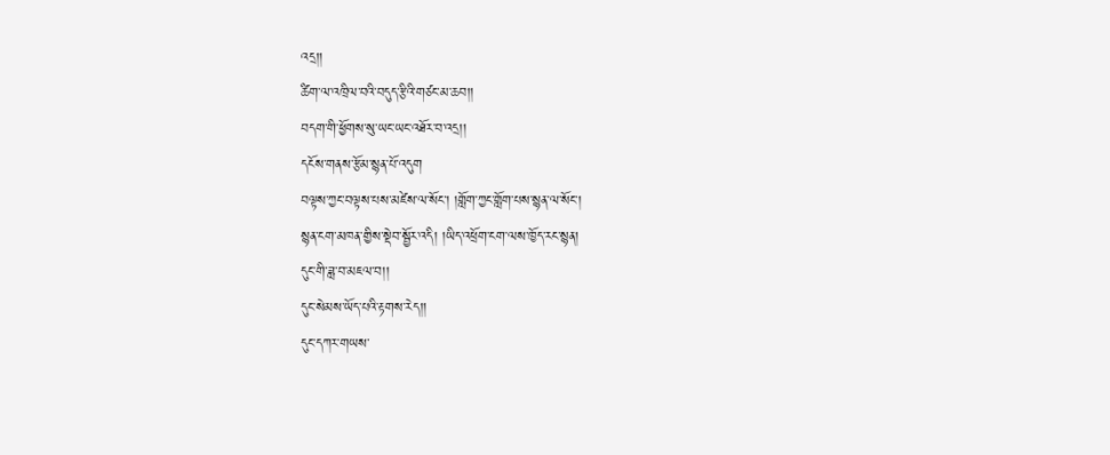འདྲ།།
ཚིག་ལ་འཁྲིལ་བའི་བདུད་རྩིའི་གཙང་མ་ཆབ།།
བདག་གི་ཕྱོགས་སུ་ཡང་ཡང་འཐོར་བ་འདྲ།།
དངོས་གནས་རྩོམ་སྙན་པོ་འདུག
བལྟས་ཀྱང་བལྟས་པས་མཛེས་ལ་སོང་། །གློག་ཀྱང་གློག་པས་སྙན་ལ་སོང་།
སྙན་ངག་མཁན་གྱིས་སྡེབ་སྦྱོར་འདི། །ཡིད་འཕྲོག་ངག་ལས་ཁྱོད་རང་སྙན།
དུང་གི་ཟླ་བ་མཇལ་བ།།
དུང་སེམས་ཡོད་པའི་རྟགས་རེད།།
དུང་དཀར་གཡས་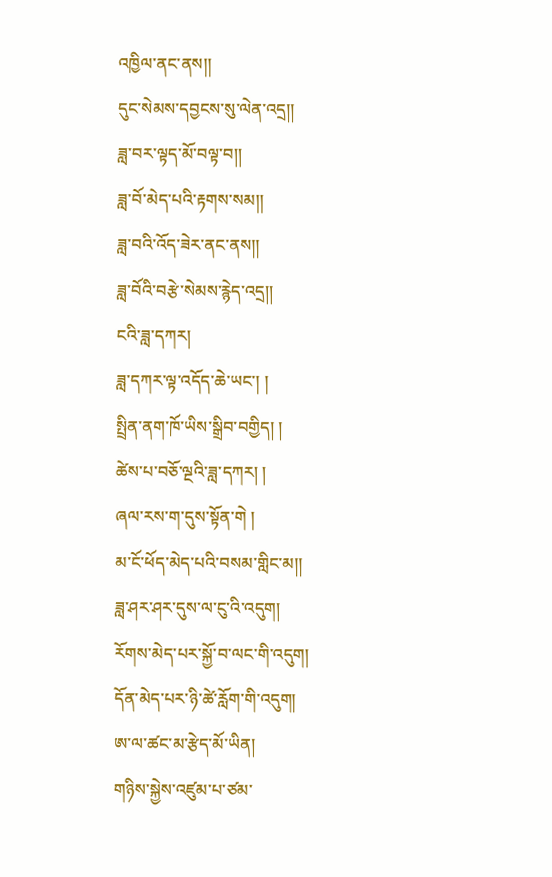འཁྱིལ་ནང་ནས།།
དུང་སེམས་དབྱངས་སུ་ལེན་འདྲ།།
ཟླ་བར་ལྟད་མོ་བལྟ་བ།།
ཟླ་བོ་མེད་པའི་རྟགས་སམ།།
ཟླ་བའི་འོད་ཟེར་ནང་ནས།།
ཟླ་བོའི་བརྩེ་སེམས་རྙེད་འདྲ།།
ངའི་ཟླ་དཀར།
ཟླ་དཀར་ལྟ་འདོད་ཆེ་ཡང་། །
སྤྲིན་ནག་ཁོ་ཡིས་སྒྲིབ་བགྱིད། །
ཚེས་པ་བཅོ་ལྔའི་ཟླ་དཀར། །
ཞལ་རས་ག་དུས་སྟོན་གེ །
མ་ངོ་ཕོད་མེད་པའི་བསམ་གླིང་མ།།
ཟླ་ཤར་ཤར་དུས་ལ་ངུ་འི་འདུག།
རོགས་མེད་པར་སྐྱོ་བ་ལང་གི་འདུག།
དོན་མེད་པར་ཉི་ཚེ་རློག་གི་འདུག།
ཨ་ལ་ཚང་མ་རྩེད་མོ་ཡིན།
གཉིས་སྐྱེས་འཛུམ་པ་ཙམ་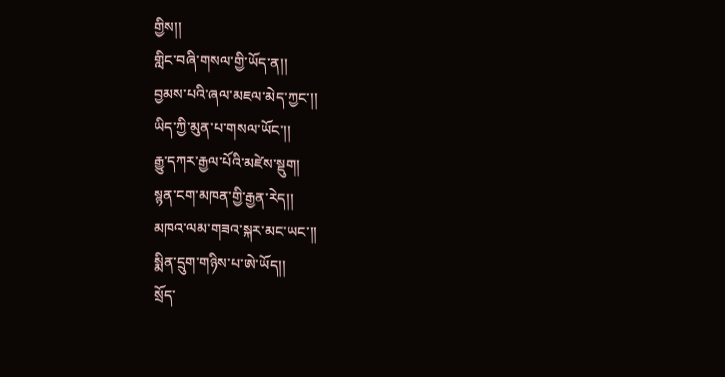གྱིས།།
གླིང་བཞི་གསལ་གྱི་ཡོད་ན།།
བྱམས་པའི་ཞལ་མཇལ་མེད་ཀྱང་།།
ཡིད་ཀྱི་མུན་པ་གསལ་ཡོང་།།
རྒྱུ་དཀར་རྒྱལ་པོའི་མཛེས་སྡུག།
སྙན་ངག་མཁན་གྱི་རྒྱན་རེད།།
མཁའ་ལམ་གཟའ་སྐར་མང་ཡང་།།
སྨིན་དྲུག་གཉིས་པ་ཨེ་ཡོད།།
སྲོད་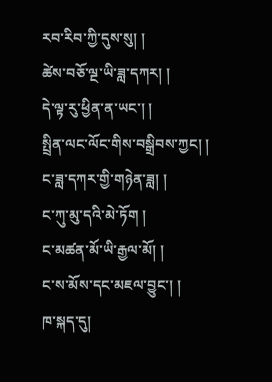རབ་རིབ་ཀྱི་དུས་སུ། །
ཚེས་བཅོ་ལྔ་ཡི་ཟླ་དཀར། །
དེ་ལྟ་རུ་ཕྱིན་ན་ཡང་། །
སྤྲིན་ལང་ལོང་གིས་བསྒྲིབས་ཀྱང། །
ང་ཟླ་དཀར་གྱི་གཉེན་ཟླ། །
ང་ཀུ་མུ་དའི་མེ་ཏོག །
ང་མཚན་མོ་ཡི་རྒྱལ་མོ། །
ང་ས་མོས་དང་མཇལ་བྱུང་། །
ཁ་སྐད་དུ།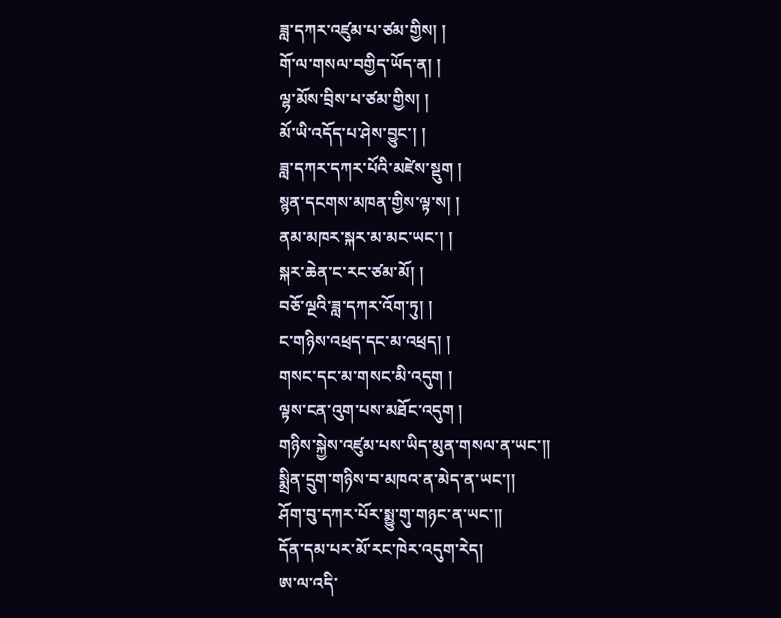ཟླ་དཀར་འཛུམ་པ་ཙམ་གྱིས། །
གོ་ལ་གསལ་བགྱིད་ཡོད་ན། །
ལྷ་མོས་བྲིས་པ་ཙམ་གྱིས། །
མོ་ཡི་འདོད་པ་ཤེས་བྱུང་། །
ཟླ་དཀར་དཀར་པོའི་མཛེས་སྡུག །
སྙན་དངགས་མཁན་གྱིས་ལྟ་ས། །
ནམ་མཁར་སྐར་མ་མང་ཡང་། །
སྐར་ཆེན་ང་རང་ཙམ་མོ། །
བཅོ་ལྔའི་ཟླ་དཀར་འོག་ཏུ། །
ང་གཉིས་འཕྲད་དང་མ་འཕྲད། །
གསང་དང་མ་གསང་མི་འདུག །
ལྟས་ངན་འུག་པས་མཐོང་འདུག །
གཉིས་སྐྱེས་འཛུམ་པས་ཡིད་མུན་གསལ་ན་ཡང་།།
སྨྲིན་དྲུག་གཉིས་བ་མཁའ་ན་མེད་ན་ཡང་།།
ཤོག་བུ་དཀར་པོར་སྨྱུ་གུ་གཉང་ན་ཡང་།།
དོན་དམ་པར་མོ་རང་ཁེར་འདུག་རེད།
ཨ་ལ་འདི་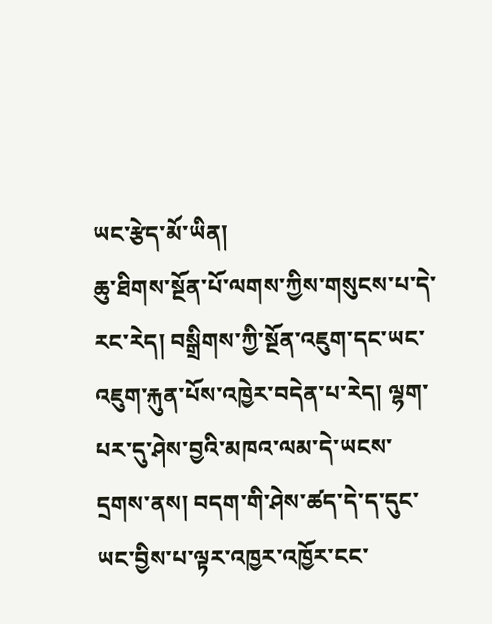ཡང་རྩེད་མོ་ཡིན།
ཆུ་ཐིགས་སྔོན་པོ་ལགས་ཀྱིས་གསུངས་པ་དེ་རང་རེད། བསྒྲིགས་ཀྱི་སྔོན་འཇུག་དང་ཡང་འཇུག་རྐུན་པོས་འཁྱེར་བདེན་པ་རེད། ལྷག་པར་དུ་ཤེས་བྱའི་མཁའ་ལམ་དེ་ཡངས་དྲགས་ནས། བདག་གི་ཤེས་ཚད་དེ་ད་དུང་ཡང་བྱིས་པ་ལྟར་འཁྱར་འཁྱོར་ངང་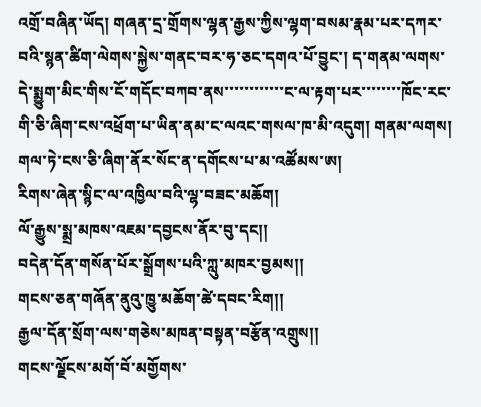འགྲོ་བཞིན་ཡོད། གཞན་དྲ་གྲོགས་ལྷན་རྒྱས་ཀྱིས་ལྷག་བསམ་རྣམ་པར་དཀར་བའི་སྙན་ཚིག་ལེགས་སྐྱེས་གནང་བར་ཧ་ཅང་དགའ་པོ་བྱུང་། ད་གནམ་ལགས་དེ་སྨྱུག་མིང་གིས་ངོ་གདོང་བཀབ་ནས་་་་་་་་་་་་ང་ལ་རྟག་པར་་་་་་་་ཁོང་རང་གི་ཅི་ཞིག་ངས་འཕྲོག་པ་ཡིན་ནམ་ང་ལའང་གསལ་ཁ་མི་འདུག། གནམ་ལགས། གལ་ཏེ་ངས་ཅི་ཞིག་ནོར་སོང་ན་དགོངས་པ་མ་འཚོམས་ཨ།
རིགས་ཞེན་སྙིང་ལ་འཁྱིལ་བའི་ལྷ་བཟང་མཆོག།
ལོ་རྒྱུས་སྨྲ་མཁས་འཇམ་དབྱངས་ནོར་བུ་དང།།
བདེན་དོན་གསོན་པོར་སྒྲོགས་པའི་ཀླུ་མཁར་བྱམས།།
གངས་ཅན་གཞོན་ནུའུ་ཁྱུ་མཆོག་ཚེ་དབང་རིག།།
རྒྱལ་དོན་སྲོག་ལས་གཅེས་མཁན་བསྟན་བརྩོན་འགྲུས།།
གངས་ལྗོངས་མགོ་བོ་མགྱོགས་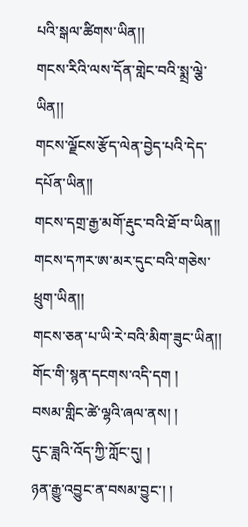པའི་སྒལ་ཚིགས་ཡིན།།
གངས་རིའི་ལས་དོན་གླེང་བའི་སྨྲ་ལྕེ་ཡིན།།
གངས་ལྗོངས་རྩོད་ལེན་བྱེད་པའི་དེད་དཔོན་ཡིན།།
གངས་དགྲ་རྒྱ་མགོ་རྡུང་བའི་ཐོ་བ་ཡིན།།
གངས་དཀར་ཨ་མར་དུང་བའི་གཅེས་ཕྲུག་ཡིན།།
གངས་ཅན་པ་ཡི་རེ་བའི་མིག་ཟུང་ཡིན།།
གོང་གི་སྙན་དངགས་འདི་དག །
བསམ་གླིང་ཚེ་ལྷའི་ཞལ་ནས། །
དུང་ཟླའི་འོད་ཀྱི་ཀློང་དུ། །
ཉན་རྒྱུ་འབྱུང་ན་བསམ་བྱུང་། །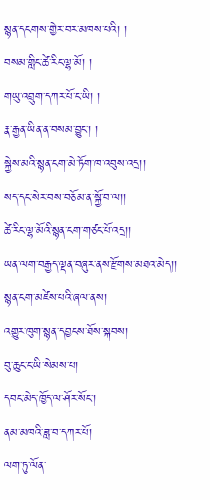སྙན་དངགས་གྱེར་བར་མཁས་པའི། །
བསམ་གླིང་ཚེ་རིང་ལྷ་མོ། །
གཡུ་འབྲུག་དཀར་པོ་ང་ཡི། །
རྣ་རྒྱན་ཡིན་ན་བསམ་བྱུང་། །
སྐྱེས་མའི་སྙན་ངག་མེ་ཏོག་ཁ་འབུས་འདྲ།།
སད་དང་སེར་བས་བཅོམ་ན་སྐྱོ་བ་ལ།།
ཚེ་རིང་ལྷ་མོའི་སྙན་ངག་གཙང་པོ་འདྲ།།
ཡན་ལག་བརྒྱད་ལྡན་བཞུར་ནས་རྫོགས་མཐའ་མེད།།
སྙན་ངག་མཛེས་པའི་ཞལ་ནས།
འགྱུར་ཁུག་སྙན་དབྱངས་ཐོས་སྐབས།
བུ་ཆུང་ང་ཡི་སེམས་པ།
དབང་མེད་ཁྱོད་ལ་ཤོར་སོང་།
ནམ་མཁའི་ཟླ་བ་དཀར་པོ།
ལག་ཏུ་ལོན་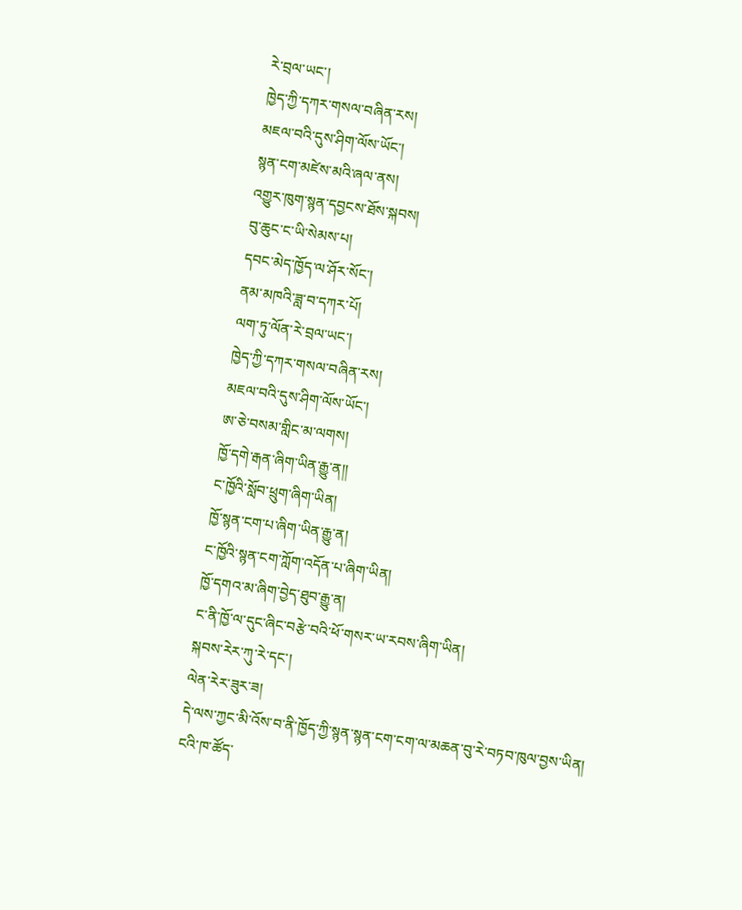རེ་བྲལ་ཡང་།
ཁྱེད་ཀྱི་དཀར་གསལ་བཞིན་རས།
མཇལ་བའི་དུས་ཤིག་ལོས་ཡོང་།
སྙན་ངག་མཛེས་མའི་ཞལ་ནས།
འགྱུར་ཁུག་སྙན་དབྱངས་ཐོས་སྐབས།
བུ་ཆུང་ང་ཡི་སེམས་པ།
དབང་མེད་ཁྱོད་ལ་ཤོར་སོང་།
ནམ་མཁའི་ཟླ་བ་དཀར་པོ།
ལག་ཏུ་ལོན་རེ་བྲལ་ཡང་།
ཁྱེད་ཀྱི་དཀར་གསལ་བཞིན་རས།
མཇལ་བའི་དུས་ཤིག་ལོས་ཡོང་།
ཨ་ཅེ་བསམ་གླིང་མ་ལགས།
ཁྱོ་དགེ་རྒན་ཞིག་ཡིན་རྒྱུ་ན།།
ང་ཁྱོའི་སློབ་ཕྲུག་ཞིག་ཡིན།
ཁྱོ་སྙན་ངག་པ་ཞིག་ཡིན་རྒྱུ་ན།
ང་ཁྱོའི་སྙན་ངག་ཀློག་འདོན་པ་ཞིག་ཡིན།
ཁྱོ་དགའ་མ་ཞིག་བྱེད་ཐུབ་རྒྱུ་ན།
ང་ནི་ཁྱོ་ལ་དུང་ཞིང་བརྩེ་བའི་ཕོ་གསར་ཡ་རབས་ཞིག་ཡིན།
སྐབས་རེར་ཀུ་རེ་དང་།
ལེན་རེར་ཟུར་ཟ།
དེ་ལས་ཀྱང་མི་འོས་བ་ནི་ཁྱོད་ཀྱི་སྙན་སྙན་ངག་ངག་ལ་མཆན་བུ་རེ་བཏབ་ཁུལ་བྱས་ཡིན།
ངའི་ཁ་ཚོད་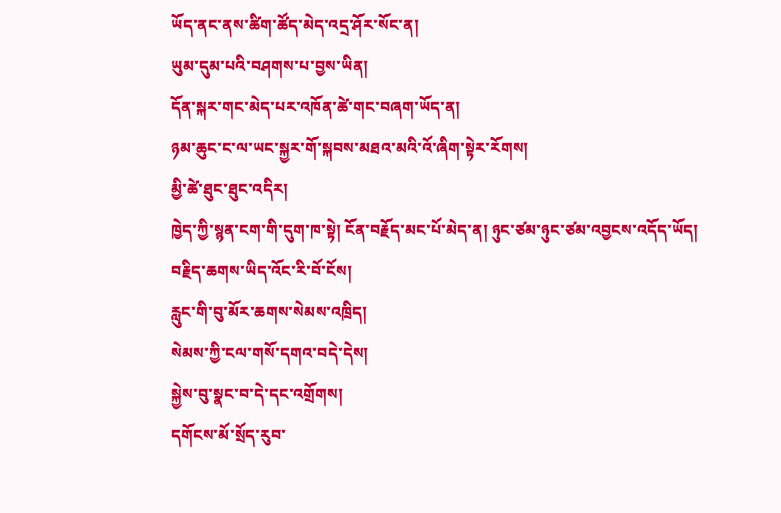ཡོད་ནང་ནས་ཚིག་ཚོད་མེད་འདྲ་ཤོར་སོང་ན།
ཡུམ་དུམ་པའི་བཤགས་པ་བྱས་ཡིན།
དོན་སྐར་གང་མེད་པར་འཁོན་ཚེ་གང་བཞག་ཡོད་ན།
ཉམ་ཆུང་ང་ལ་ཡང་སྐྱར་གོ་སྐབས་མཐའ་མའི་འོ་ཞིག་སྟེར་རོགས།
མྱི་ཚེ་ཐུང་ཐུང་འདིར།
ཁྱེད་ཀྱི་སྙན་ངག་གི་དུག་ཁ་སྟེ། ངོན་བརྗོད་མང་པོ་མེད་ན། ཉུང་ཙམ་ཉུང་ཙམ་འབྱངས་འདོད་ཡོད།
བརྗིད་ཆགས་ཡིད་འོང་རི་བོ་ངོས།
རླུང་གི་བུ་མོར་ཆགས་སེམས་འཁྲིད།
སེམས་ཀྱི་ངལ་གསོ་དགའ་བདེ་དེས།
སྐྱེས་བུ་སྣང་བ་དེ་དང་འགྲོགས།
དགོངས་མོ་སྲོད་རུབ་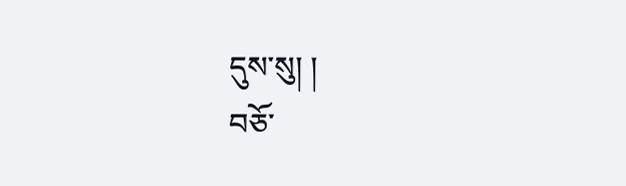དུས་སུ། །
བཅོ་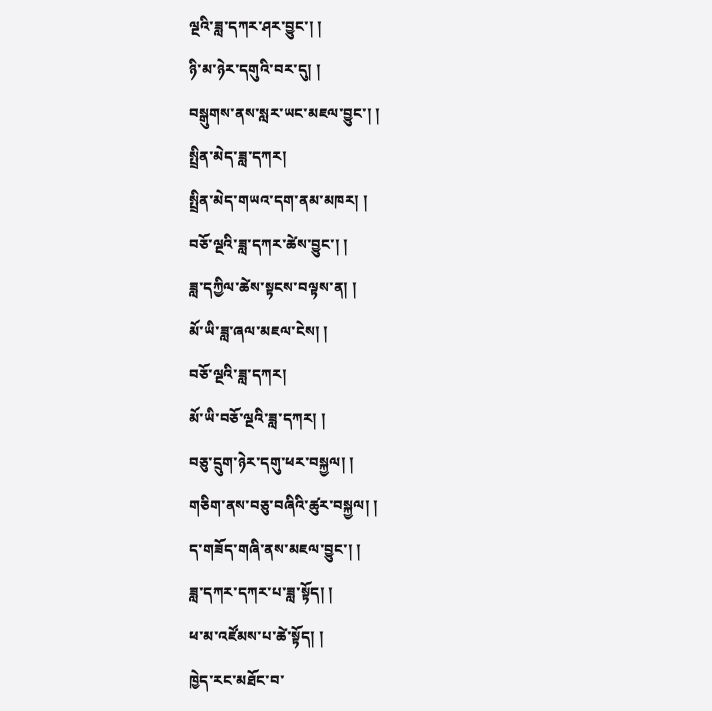ལྔའི་ཟླ་དཀར་ཤར་བྱུང་། །
ཉི་མ་ཉེར་དགུའི་བར་དུ། །
བསྒུགས་ནས་སླར་ཡང་མཇལ་བྱུང་། །
སྤྲིན་མེད་ཟླ་དཀར།
སྤྲིན་མེད་གཡའ་དག་ནམ་མཁར། །
བཅོ་ལྔའི་ཟླ་དཀར་ཚེས་བྱུང་། །
ཟླ་དཀྱིལ་ཚེས་སྟངས་བལྟས་ན། །
མོ་ཡི་ཟླ་ཞལ་མཇལ་ངེས། །
བཅོ་ལྔའི་ཟླ་དཀར།
མོ་ཡི་བཅོ་ལྔའི་ཟླ་དཀར། །
བཅུ་དྲུག་ཉེར་དགུ་ཕར་བསྐྱལ། །
གཅིག་ནས་བཅུ་བཞིའི་ཚུར་བསྐྱལ། །
ད་གཟོད་གཞི་ནས་མཇལ་བྱུང་། །
ཟླ་དཀར་དཀར་པ་ཟླ་སྟོད། །
ཕ་མ་འཛོམས་པ་ཚེ་སྟོད། །
ཁྱེད་རང་མཐོང་བ་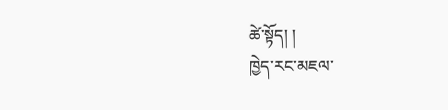ཚེ་སྟོད། །
ཁྱེད་རང་མཇལ་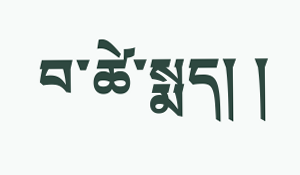བ་ཚེ་སྨད། །